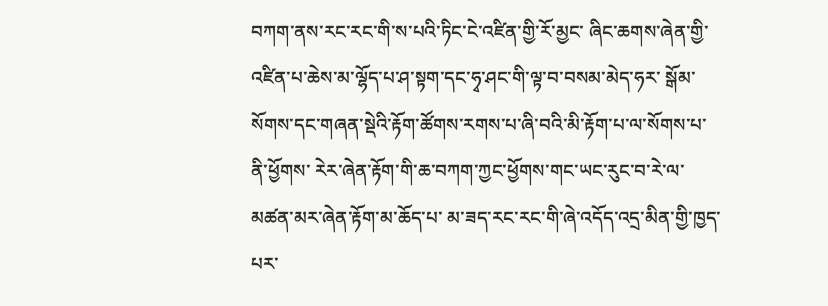བཀག་ནས་རང་རང་གི་ས་པའི་ཏིང་ངེ་འཛིན་གྱི་རོ་མྱང་ ཞིང་ཆགས་ཞེན་གྱི་འཛིན་པ་ཆེས་མ་ལྷོད་པ་ཤ་སྟག་དང་ཧྭ་ཤང་གི་ལྟ་བ་བསམ་མེད་ཧར་ སྒོམ་སོགས་དང་གཞན་སྡེའི་རྟོག་ཚོགས་རགས་པ་ཞི་བའི་མི་རྟོག་པ་ལ་སོགས་པ་ནི་ཕྱོགས་ རེར་ཞེན་རྟོག་གི་ཆ་བཀག་ཀྱང་ཕྱོགས་གང་ཡང་རུང་བ་རེ་ལ་མཚན་མར་ཞེན་རྟོག་མ་ཆོད་པ་ མ་ཟད་རང་རང་གི་ཞེ་འདོད་འདྲ་མིན་གྱི་ཁྱད་པར་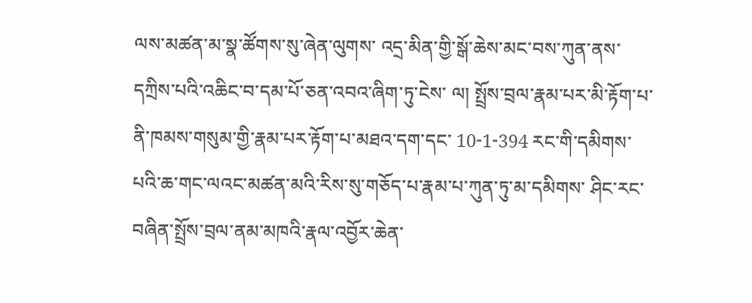ལས་མཚན་མ་སྣ་ཚོགས་སུ་ཞེན་ལུགས་ འདྲ་མིན་གྱི་སྒོ་ཆེས་མང་བས་ཀུན་ནས་དཀྲིས་པའི་འཆིང་བ་དམ་པོ་ཅན་འབའ་ཞིག་ཏུ་ངེས་ ལ། སྤྲོས་བྲལ་རྣམ་པར་མི་རྟོག་པ་ནི་ཁམས་གསུམ་གྱི་རྣམ་པར་རྟོག་པ་མཐའ་དག་དང་ 10-1-394 རང་གི་དམིགས་པའི་ཆ་གང་ལའང་མཚན་མའི་རིས་སུ་གཅོད་པ་རྣམ་པ་ཀུན་ཏུ་མ་དམིགས་ ཤིང་རང་བཞིན་སྤྲོས་བྲལ་ནམ་མཁའི་རྣལ་འབྱོར་ཆེན་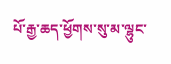པོ་རྒྱ་ཆད་ཕྱོགས་སུ་མ་ལྷུང་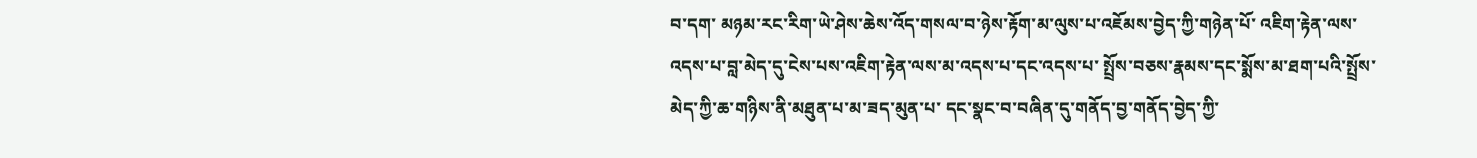བ་དག་ མཉམ་རང་རིག་ཡེ་ཤེས་ཆེས་འོད་གསལ་བ་ཉེས་རྟོག་མ་ལུས་པ་འཇོམས་བྱེད་ཀྱི་གཉེན་པོ་ འཇིག་རྟེན་ལས་འདས་པ་བླ་མེད་དུ་ངེས་པས་འཇིག་རྟེན་ལས་མ་འདས་པ་དང་འདས་པ་ སྤྲོས་བཅས་རྣམས་དང་སྨོས་མ་ཐག་པའི་སྤྲོས་མེད་ཀྱི་ཆ་གཉིས་ནི་མཐུན་པ་མ་ཟད་མུན་པ་ དང་སྣང་བ་བཞིན་དུ་གནོད་བྱ་གནོད་བྱེད་ཀྱི་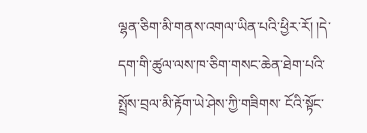ལྷན་ཅིག་མི་གནས་འགལ་ཡིན་པའི་ཕྱིར་རོ། །དེ་དག་གི་ཚུལ་ལས་ཁ་ཅིག་གསང་ཆེན་ཐེག་པའི་སྤྲོས་བྲལ་མི་རྟོག་ཡེ་ཤེས་ཀྱི་གཟིགས་ ངོའི་སྟོང་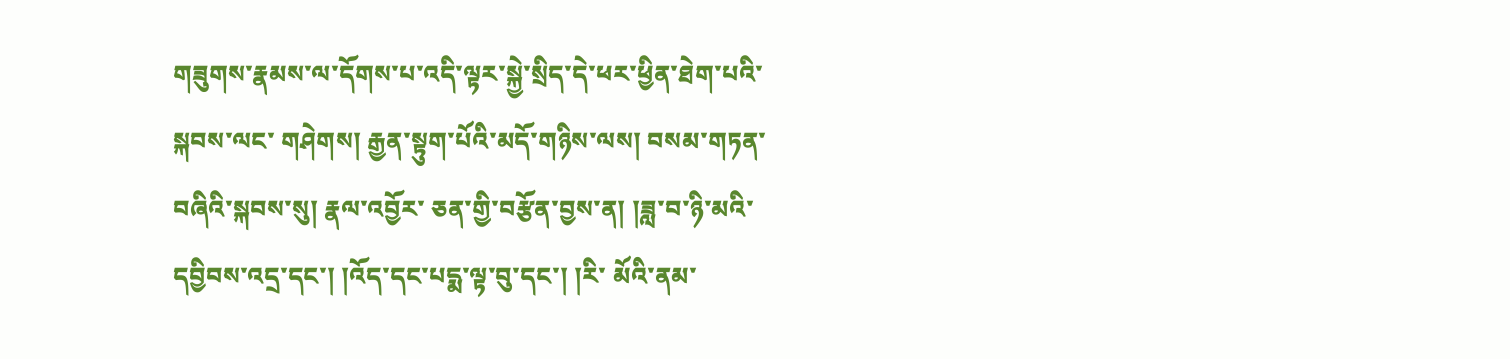གཟུགས་རྣམས་ལ་དོགས་པ་འདི་ལྟར་སྐྱེ་སྲིད་དེ་ཕར་ཕྱིན་ཐེག་པའི་སྐབས་ལང་ གཤེགས། རྒྱན་སྟུག་པོའི་མདོ་གཉིས་ལས། བསམ་གཏན་བཞིའི་སྐབས་སུ། རྣལ་འབྱོར་ ཅན་གྱི་བརྩོན་བྱས་ན། །ཟླ་བ་ཉི་མའི་དབྱིབས་འདྲ་དང་། །འོད་དང་པདྨ་ལྟ་བུ་དང་། །རི་ མོའི་ནམ་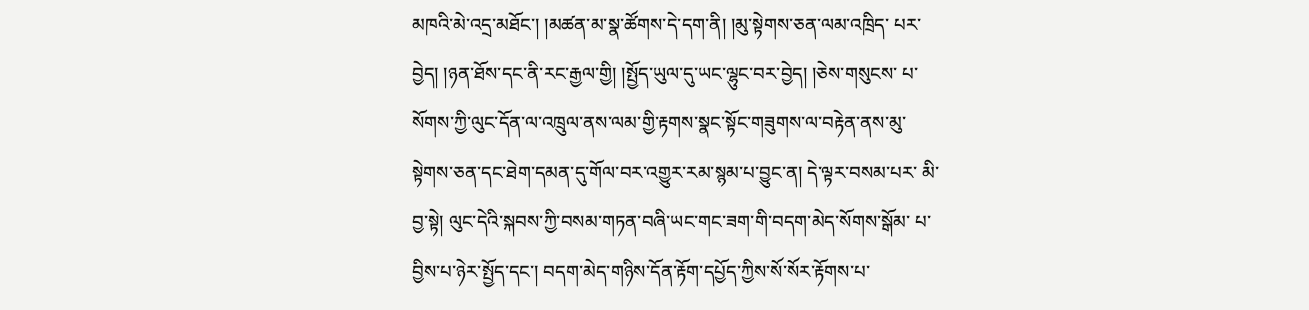མཁའི་མེ་འདྲ་མཐོང་། །མཚན་མ་སྣ་ཚོགས་དེ་དག་ནི། །མུ་སྟེགས་ཅན་ལམ་འཁྲིད་ པར་བྱེད། །ཉན་ཐོས་དང་ནི་རང་རྒྱལ་གྱི། །སྤྱོད་ཡུལ་དུ་ཡང་ལྷུང་བར་བྱེད། །ཅེས་གསུངས་ པ་སོགས་ཀྱི་ལུང་དོན་ལ་འཁྲུལ་ནས་ལམ་གྱི་རྟགས་སྣང་སྟོང་གཟུགས་ལ་བརྟེན་ནས་མུ་ སྟེགས་ཅན་དང་ཐེག་དམན་དུ་གོལ་བར་འགྱུར་རམ་སྙམ་པ་བྱུང་ན། དེ་ལྟར་བསམ་པར་ མི་བྱ་སྟེ། ལུང་དེའི་སྐབས་ཀྱི་བསམ་གཏན་བཞི་ཡང་གང་ཟག་གི་བདག་མེད་སོགས་སྒོམ་ པ་བྱིས་པ་ཉེར་སྤྱོད་དང་། བདག་མེད་གཉིས་དོན་རྟོག་དཔྱོད་ཀྱིས་སོ་སོར་རྟོགས་པ་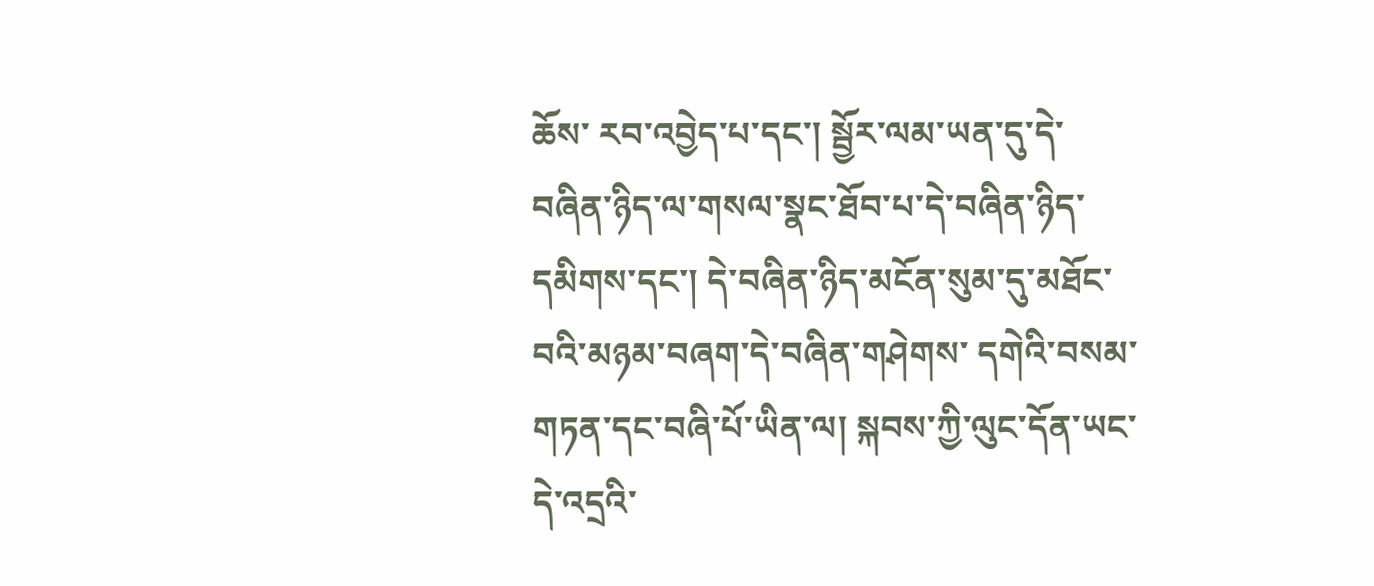ཆོས་ རབ་འབྱེད་པ་དང་། སྦྱོར་ལམ་ཡན་དུ་དེ་བཞིན་ཉིད་ལ་གསལ་སྣང་ཐོབ་པ་དེ་བཞིན་ཉིད་ དམིགས་དང་། དེ་བཞིན་ཉིད་མངོན་སུམ་དུ་མཐོང་བའི་མཉམ་བཞག་དེ་བཞིན་གཤེགས་ དགེའི་བསམ་གཏན་དང་བཞི་པོ་ཡིན་ལ། སྐབས་ཀྱི་ལུང་དོན་ཡང་དེ་འདྲའི་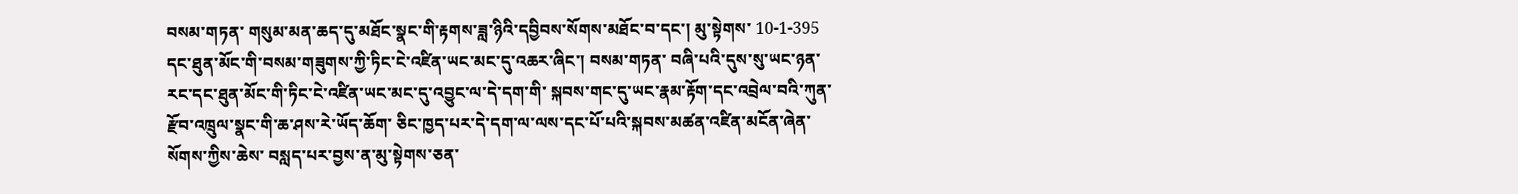བསམ་གཏན་ གསུམ་མན་ཆད་དུ་མཐོང་སྣང་གི་རྟགས་ཟླ་ཉིའི་དབྱིབས་སོགས་མཐོང་བ་དང་། མུ་སྟེགས་ 10-1-395 དང་ཐུན་མོང་གི་བསམ་གཟུགས་ཀྱི་ཏིང་ངེ་འཛིན་ཡང་མང་དུ་འཆར་ཞིང་། བསམ་གཏན་ བཞི་པའི་དུས་སུ་ཡང་ཉན་རང་དང་ཐུན་མོང་གི་ཏིང་ངེ་འཛིན་ཡང་མང་དུ་འབྱུང་ལ་དེ་དག་གི་ སྐབས་གང་དུ་ཡང་རྣམ་རྟོག་དང་འབྲེལ་བའི་ཀུན་རྫོབ་འཁྲུལ་སྣང་གི་ཆ་ཤས་རེ་ཡོད་ཆོག་ ཅིང་ཁྱད་པར་དེ་དག་ལ་ལས་དང་པོ་པའི་སྐབས་མཚན་འཛིན་མངོན་ཞེན་སོགས་ཀྱིས་ཆེས་ བསླད་པར་བྱས་ན་མུ་སྟེགས་ཅན་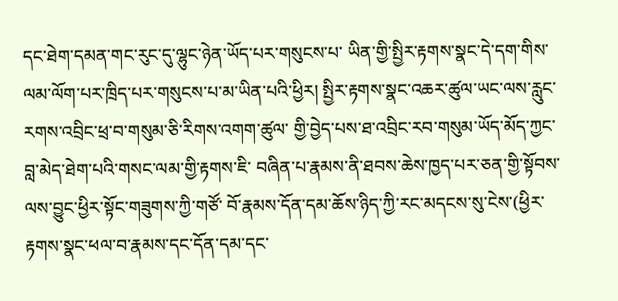དང་ཐེག་དམན་གང་རུང་དུ་ལྷུང་ཉེན་ཡོད་པར་གསུངས་པ་ ཡིན་གྱི་སྤྱིར་རྟགས་སྣང་དེ་དག་གིས་ལམ་ལོག་པར་ཁྲིད་པར་གསུངས་པ་མ་ཡིན་པའི་ཕྱིར། སྤྱིར་རྟགས་སྣང་འཆར་ཚུལ་ཡང་ལས་རླུང་རགས་འབྲིང་ཕྲ་བ་གསུམ་ཅི་རིགས་འགག་ཚུལ་ གྱི་བྱེད་པས་ཐ་འབྲིང་རབ་གསུམ་ཡོད་མོད་ཀྱང་བླ་མེད་ཐེག་པའི་གསང་ལམ་གྱི་རྟགས་ཇི་ བཞིན་པ་རྣམས་ནི་ཐབས་ཆེས་ཁྱད་པར་ཅན་གྱི་སྟོབས་ལས་བྱུང་ཕྱིར་སྟོང་གཟུགས་ཀྱི་གཙོ་ བོ་རྣམས་དོན་དམ་ཆོས་ཉིད་ཀྱི་རང་མདངས་སུ་ངེས་(ཕྱིར་རྟགས་སྣང་ཕལ་བ་རྣམས་དང་དོན་དམ་དང་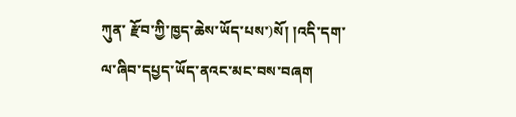ཀུན་ རྫོབ་ཀྱི་ཁྱད་ཆེས་ཡོད་པས་)སོ། །འདི་དག་ལ་ཞིབ་དཔྱད་ཡོད་ནའང་མང་བས་བཞག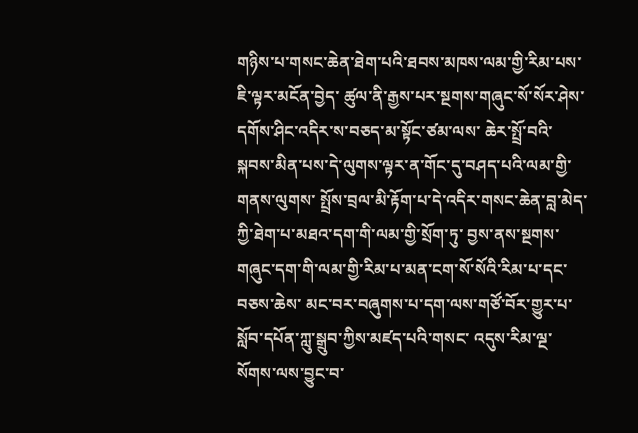གཉིས་པ་གསང་ཆེན་ཐེག་པའི་ཐབས་མཁས་ལམ་གྱི་རིམ་པས་ཇི་ལྟར་མངོན་བྱེད་ ཚུལ་ནི་རྒྱས་པར་སྔགས་གཞུང་སོ་སོར་ཤེས་དགོས་ཤིང་འདིར་ས་བཅད་མ་སྟོང་ཙམ་ལས་ ཆེར་སྤྲོ་བའི་སྐབས་མིན་པས་དེ་ལུགས་ལྟར་ན་གོང་དུ་བཤད་པའི་ལམ་གྱི་གནས་ལུགས་ སྤྲོས་བྲལ་མི་རྟོག་པ་དེ་འདིར་གསང་ཆེན་བླ་མེད་ཀྱི་ཐེག་པ་མཐའ་དག་གི་ལམ་གྱི་སྲོག་ཏུ་ བྱས་ནས་སྔགས་གཞུང་དག་གི་ལམ་གྱི་རིམ་པ་མན་ངག་སོ་སོའི་རིམ་པ་དང་བཅས་ཆེས་ མང་བར་བཞུགས་པ་དག་ལས་གཙོ་བོར་གྱུར་པ་སློབ་དཔོན་ཀླུ་སྒྲུབ་ཀྱིས་མཛད་པའི་གསང་ འདུས་རིམ་ལྔ་སོགས་ལས་བྱུང་བ་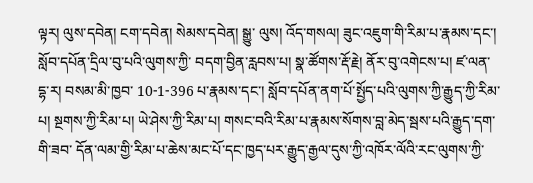ལྟར། ལུས་དབེན། ངག་དབེན། སེམས་དབེན། སྒྱུ་ ལུས། འོད་གསལ། ཟུང་འཇུག་གི་རིམ་པ་རྣམས་དང་། སློབ་དཔོན་དྲིལ་བུ་པའི་ལུགས་ཀྱི་ བདག་བྱིན་རླབས་པ། སྣ་ཚོགས་རྡོ་རྗེ། ནོར་བུ་འགེངས་པ། ཛ་ལན་དྷ་ར། བསམ་མི་ཁྱབ་ 10-1-396 པ་རྣམས་དང་། སློབ་དཔོན་ནག་པོ་སྤྱོད་པའི་ལུགས་ཀྱི་རྒྱུད་ཀྱི་རིམ་པ། སྔགས་ཀྱི་རིམ་པ། ཡེ་ཤེས་ཀྱི་རིམ་པ། གསང་བའི་རིམ་པ་རྣམས་སོགས་བླ་མེད་སྦས་པའི་རྒྱུད་དག་གི་ཟབ་ དོན་ལམ་གྱི་རིམ་པ་ཆེས་མང་པོ་དང་ཁྱད་པར་རྒྱུད་རྒྱལ་དུས་ཀྱི་འཁོར་ལོའི་རང་ལུགས་ཀྱི་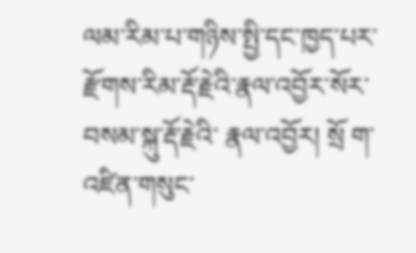ལམ་རིམ་པ་གཉིས་སྤྱི་དང་ཁྱད་པར་རྫོགས་རིམ་རྡོ་རྗེའི་རྣལ་འབྱོར་སོར་བསམ་སྐུ་རྡོ་རྗེའི་ རྣལ་འབྱོར། སྲོ ག་འཛིན་གསུང་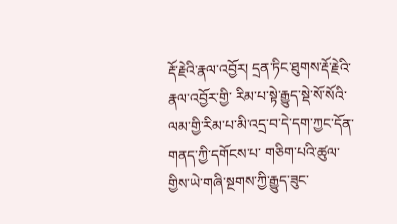རྡོ་རྗེའི་རྣལ་འབྱོར། དྲན་ཏིང་ཐུགས་རྡོ་རྗེའི་རྣལ་འབྱོར་གྱི་ རིམ་པ་སྟེ་རྒྱུད་སྡེ་སོ་སོའི་ལམ་གྱི་རིམ་པ་མི་འདྲ་བ་དེ་དག་ཀྱང་དོན་གནད་ཀྱི་དགོངས་པ་ གཅིག་པའི་ཚུལ་གྱིས་ཡེ་གཞི་སྔགས་ཀྱི་རྒྱུད་ཟུང་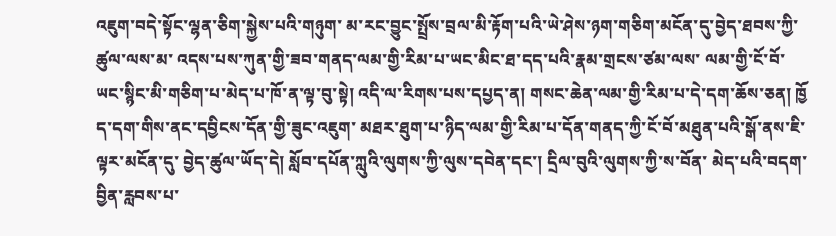འཇུག་བདེ་སྟོང་ལྷན་ཅིག་སྐྱེས་པའི་གཉུག་ མ་རང་བྱུང་སྤྲོས་བྲལ་མི་རྟོག་པའི་ཡེ་ཤེས་ཉག་གཅིག་མངོན་དུ་བྱེད་ཐབས་ཀྱི་ཚུལ་ལས་མ་ འདས་པས་ཀུན་གྱི་ཟབ་གནད་ལམ་གྱི་རིམ་པ་ཡང་མིང་ཐ་དད་པའི་རྣམ་གྲངས་ཙམ་ལས་ ལམ་གྱི་ངོ་བོ་ཡང་སྙིང་མི་གཅིག་པ་མེད་པ་ཁོ་ན་ལྟ་བུ་སྟེ། འདི་ལ་རིགས་པས་དཔྱད་ན། གསང་ཆེན་ལམ་གྱི་རིམ་པ་དེ་དག་ཆོས་ཅན། ཁྱོ ད་དག་གིས་ནང་དབྱིངས་དོན་གྱི་ཟུང་འཇུག་ མཐར་ཐུག་པ་ཉིད་ལམ་གྱི་རིམ་པ་དོན་གནད་ཀྱི་ངོ་བོ་མཐུན་པའི་སྒོ་ནས་ཇི་ལྟར་མངོན་དུ་ བྱེད་ཚུལ་ཡོད་དེ། སློབ་དཔོན་ཀླུའི་ལུགས་ཀྱི་ལུས་དབེན་དང་། དྲིལ་བུའི་ལུགས་ཀྱི་ས་བོན་ མེད་པའི་བདག་བྱིན་རླབས་པ་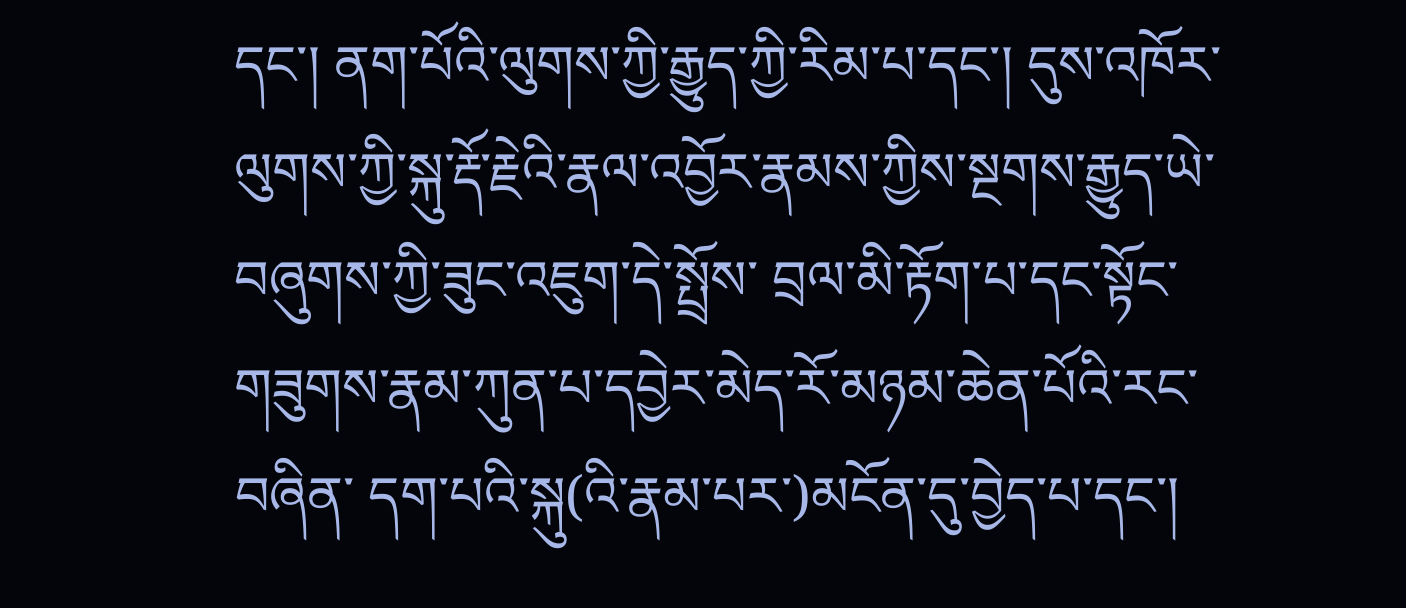དང་། ནག་པོའི་ལུགས་ཀྱི་རྒྱུད་ཀྱི་རིམ་པ་དང་། དུས་འཁོར་ ལུགས་ཀྱི་སྐུ་རྡོ་རྗེའི་རྣལ་འབྱོར་རྣམས་ཀྱིས་སྔགས་རྒྱུད་ཡེ་བཞུགས་ཀྱི་ཟུང་འཇུག་དེ་སྤྲོས་ བྲལ་མི་རྟོག་པ་དང་སྟོང་གཟུགས་རྣམ་ཀུན་པ་དབྱེར་མེད་རོ་མཉམ་ཆེན་པོའི་རང་བཞིན་ དག་པའི་སྐུ(འི་རྣམ་པར་)མངོན་དུ་བྱེད་པ་དང་།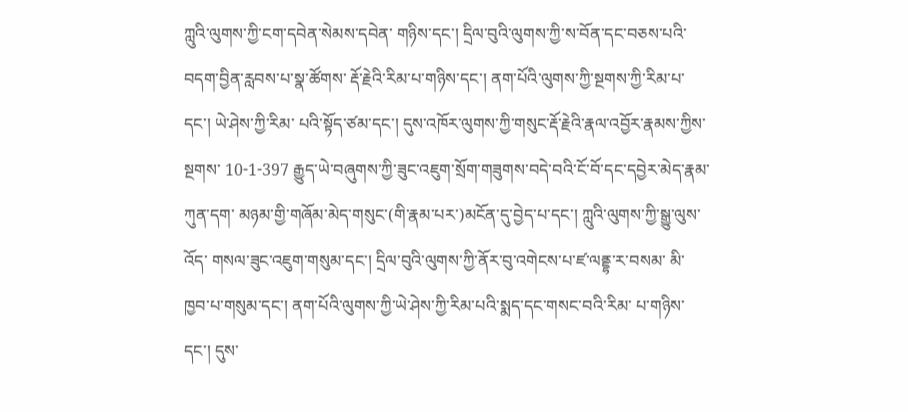ཀླུའི་ལུགས་ཀྱི་ངག་དབེན་སེམས་དབེན་ གཉིས་དང་། དྲིལ་བུའི་ལུགས་ཀྱི་ས་བོན་དང་བཅས་པའི་བདག་བྱིན་རླབས་པ་སྣ་ཚོགས་ རྡོ་རྗེའི་རིམ་པ་གཉིས་དང་། ནག་པོའི་ལུགས་ཀྱི་སྔགས་ཀྱི་རིམ་པ་དང་། ཡེ་ཤེས་ཀྱི་རིམ་ པའི་སྟོད་ཙམ་དང་། དུས་འཁོར་ལུགས་ཀྱི་གསུང་རྡོ་རྗེའི་རྣལ་འབྱོར་རྣམས་ཀྱིས་སྔགས་ 10-1-397 རྒྱུད་ཡེ་བཞུགས་ཀྱི་ཟུང་འཇུག་སྲོག་གཟུགས་བདེ་བའི་ངོ་བོ་དང་དབྱེར་མེད་རྣམ་ཀུན་དག་ མཉམ་གྱི་གཞོམ་མེད་གསུང་(གི་རྣམ་པར་)མངོན་དུ་བྱེད་པ་དང་། ཀླུའི་ལུགས་ཀྱི་སྒྱུ་ལུས་འོད་ གསལ་ཟུང་འཇུག་གསུམ་དང་། དྲིལ་བུའི་ལུགས་ཀྱི་ནོར་བུ་འགེངས་པ་ཛ་ལནྡྷ་ར་བསམ་ མི་ཁྱབ་པ་གསུམ་དང་། ནག་པོའི་ལུགས་ཀྱི་ཡེ་ཤེས་ཀྱི་རིམ་པའི་སྨད་དང་གསང་བའི་རིམ་ པ་གཉིས་དང་། དུས་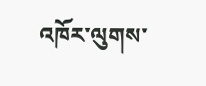འཁོར་ལུགས་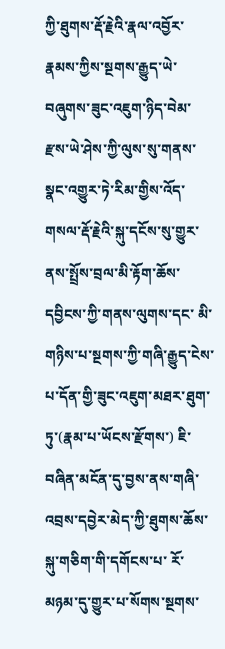ཀྱི་ཐུགས་རྡོ་རྗེའི་རྣལ་འབྱོར་རྣམས་ཀྱིས་སྔགས་རྒྱུད་ཡེ་ བཞུགས་ཟུང་འཇུག་ཉིད་བེམ་རྫས་ཡེ་ཤེས་ཀྱི་ལུས་སུ་གནས་སྣང་འགྱུར་ཏེ་རིམ་གྱིས་འོད་ གསལ་རྡོ་རྗེའི་སྐུ་དངོས་སུ་གྱུར་ནས་སྤྲོས་བྲལ་མི་རྟོག་ཆོས་དབྱིངས་ཀྱི་གནས་ལུགས་དང་ མི་གཉིས་པ་སྔགས་ཀྱི་གཞི་རྒྱུད་ངེས་པ་དོན་གྱི་ཟུང་འཇུག་མཐར་ཐུག་ཏུ་(རྣམ་པ་ཡོངས་རྫོགས་) ཇི་བཞིན་མངོན་དུ་བྱས་ནས་གཞི་འབྲས་དབྱེར་མེད་ཀྱི་ཐུགས་ཆོས་སྐུ་གཅིག་གི་དགོངས་པ་ རོ་མཉམ་དུ་གྱུར་པ་སོགས་སྔགས་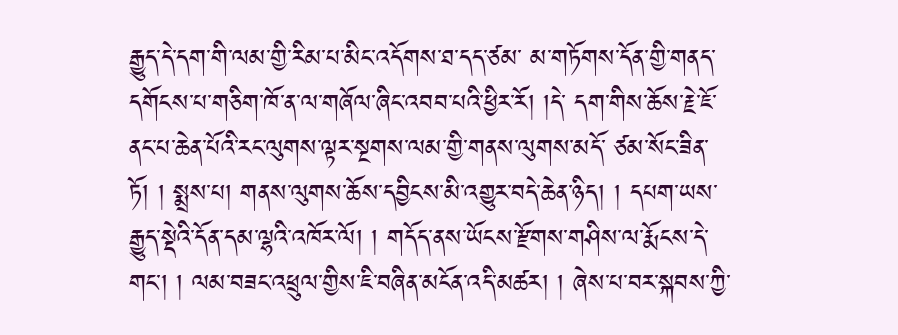རྒྱུད་དེ་དག་གི་ལམ་གྱི་རིམ་པ་མིང་འདོགས་ཐ་དད་ཙམ་ མ་གཏོགས་དོན་གྱི་གནད་དགོངས་པ་གཅིག་ཁོ་ན་ལ་གཞོལ་ཞིང་འབབ་པའི་ཕྱིར་རོ། །དེ་ དག་གིས་ཆོས་རྗེ་ཇོ་ནང་པ་ཆེན་པོའི་རང་ལུགས་ལྟར་སྔགས་ལམ་གྱི་གནས་ལུགས་མདོ་ ཙམ་སོང་ཟིན་ཏོ། ། སྨྲས་པ། གནས་ལུགས་ཆོས་དབྱིངས་མི་འགྱུར་བདེ་ཆེན་ཉིད། ། དཔག་ཡས་རྒྱུད་སྡེའི་དོན་དམ་ལྷའི་འཁོར་ལོ། ། གདོད་ནས་ཡོངས་རྫོགས་གཤིས་ལ་རྨོངས་དེ་གང་། ། ལམ་བཟང་འཕྲུལ་གྱིས་ཇི་བཞིན་མངོན་འདི་མཚར། ། ཞེས་པ་བར་སྐབས་ཀྱི་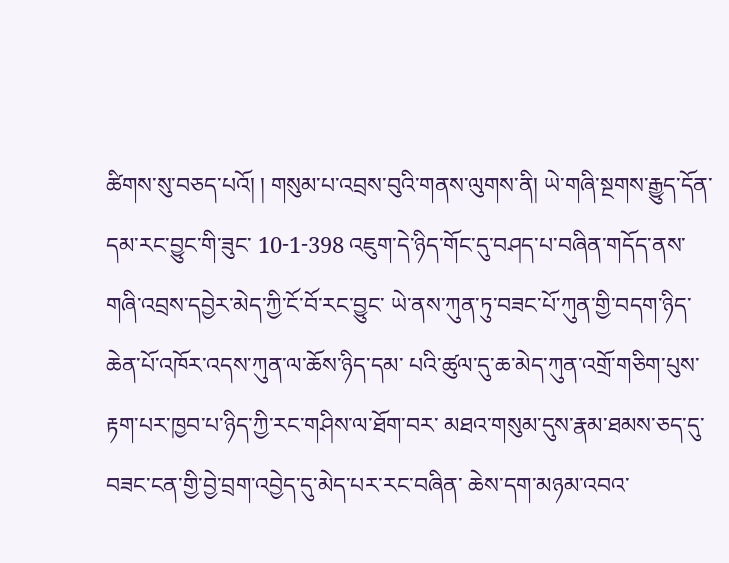ཚིགས་སུ་བཅད་པའོ། ། གསུམ་པ་འབྲས་བུའི་གནས་ལུགས་ནི། ཡེ་གཞི་སྔགས་རྒྱུད་དོན་དམ་རང་བྱུང་གི་ཟུང་ 10-1-398 འཇུག་དེ་ཉིད་གོང་དུ་བཤད་པ་བཞིན་གདོད་ནས་གཞི་འབྲས་དབྱེར་མེད་ཀྱི་ངོ་བོ་རང་བྱུང་ ཡེ་ནས་ཀུན་ཏུ་བཟང་པོ་ཀུན་གྱི་བདག་ཉིད་ཆེན་པོ་འཁོར་འདས་ཀུན་ལ་ཆོས་ཉིད་དམ་ པའི་ཚུལ་དུ་ཆ་མེད་ཀུན་འགྲོ་གཅིག་པུས་རྟག་པར་ཁྱབ་པ་ཉིད་ཀྱི་རང་གཤིས་ལ་ཐོག་བར་ མཐའ་གསུམ་དུས་རྣམ་ཐམས་ཅད་དུ་བཟང་ངན་གྱི་བྱེ་བྲག་འབྱེད་དུ་མེད་པར་རང་བཞིན་ ཆེས་དག་མཉམ་འབའ་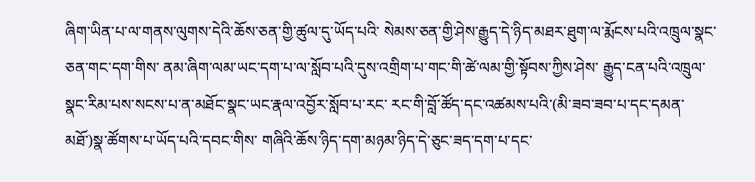ཞིག་ཡིན་པ་ལ་གནས་ལུགས་དེའི་ཆོས་ཅན་གྱི་ཚུལ་དུ་ཡོད་པའི་ སེམས་ཅན་གྱི་ཤེས་རྒྱུད་དེ་ཉིད་མཐར་ཐུག་ལ་རྨོངས་པའི་འཁྲུལ་སྣང་ཅན་གང་དག་གིས་ ནམ་ཞིག་ལམ་ཡང་དག་པ་ལ་སློབ་པའི་དུས་འགྲིག་པ་གང་གི་ཚེ་ལམ་གྱི་སྟོབས་ཀྱིས་ཤེས་ རྒྱུད་ངན་པའི་འཁྲུལ་སྣང་རིམ་པས་སངས་པ་ན་མཐོང་སྣང་ཡང་རྣལ་འབྱོར་སློབ་པ་རང་ རང་གི་བློ་ཚོད་དང་འཚམས་པའི་(མི་ཟབ་ཟབ་པ་དང་དམན་མཐོ་)སྣ་ཚོགས་པ་ཡོད་པའི་དབང་གིས་ གཞིའི་ཆོས་ཉིད་དག་མཉམ་ཉིད་དེ་ཅུང་ཟད་དག་པ་དང་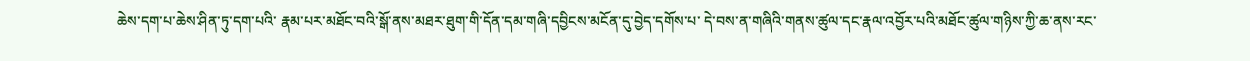ཆེས་དག་པ་ཆེས་ཤིན་ཏུ་དག་པའི་ རྣམ་པར་མཐོང་བའི་སྒོ་ནས་མཐར་ཐུག་གི་དོན་དམ་གཞི་དབྱིངས་མངོན་དུ་བྱེད་དགོས་པ་ དེ་བས་ན་གཞིའི་གནས་ཚུལ་དང་རྣལ་འབྱོར་པའི་མཐོང་ཚུལ་གཉིས་ཀྱི་ཆ་ནས་རང་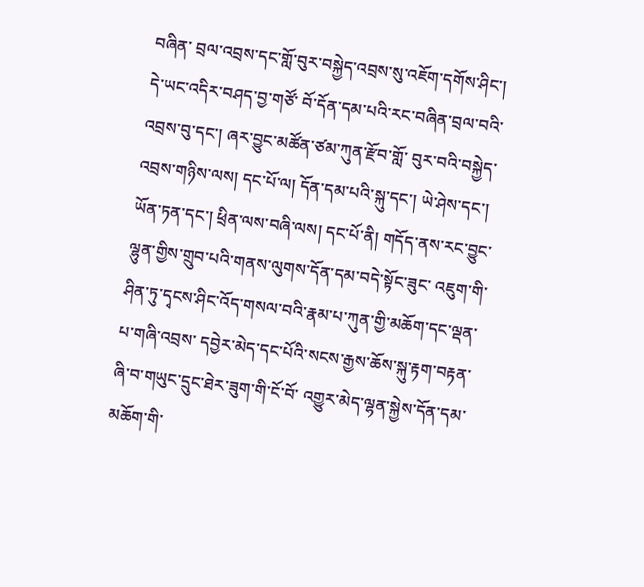བཞིན་ བྲལ་འབྲས་དང་གློ་བུར་བསྐྱེད་འབྲས་སུ་འཇོག་དགོས་ཤིང་། དེ་ཡང་འདིར་བཤད་བྱ་གཙོ་ བོ་དོན་དམ་པའི་རང་བཞིན་བྲལ་བའི་འབྲས་བུ་དང་། ཞར་བྱུང་མཚོན་ཙམ་ཀུན་རྫོབ་གློ་ བུར་བའི་བསྐྱེད་འབྲས་གཉིས་ལས། དང་པོ་ལ། དོན་དམ་པའི་སྐུ་དང་། ཡེ་ཤེས་དང་། ཡོན་ཏན་དང་། ཕྲིན་ལས་བཞི་ལས། དང་པོ་ནི། གདོད་ནས་རང་བྱུང་ལྷུན་གྱིས་གྲུབ་པའི་གནས་ལུགས་དོན་དམ་བདེ་སྟོང་ཟུང་ འཇུག་གི་ཤིན་ཏུ་དྭངས་ཤིང་འོད་གསལ་བའི་རྣམ་པ་ཀུན་གྱི་མཆོག་དང་ལྡན་པ་གཞི་འབྲས་ དབྱེར་མེད་དང་པོའི་སངས་རྒྱས་ཆོས་སྐུ་རྟག་བརྟན་ཞི་བ་གཡུང་དྲུང་ཐེར་ཟུག་གི་ངོ་བོ་ འགྱུར་མེད་ལྷན་སྐྱེས་དོན་དམ་མཆོག་གི་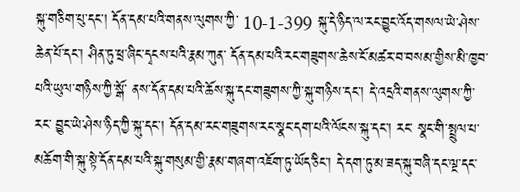སྐུ་གཅིག་པུ་དང་། དོན་དམ་པའི་གནས་ལུགས་ཀྱི་ 10-1-399 སྐུ་དེ་ཉིད་ལ་རང་བྱུང་འོད་གསལ་ཡེ་ཤེས་ཆེན་པོ་དང་། ཤིན་ཏུ་ཕྲ་ཞིང་དྭངས་པའི་རྣམ་ཀུན་ དོན་དམ་པའི་རང་གཟུགས་ཆེས་ངོ་མཚར་བ་བསམ་གྱིས་མི་ཁྱབ་པའི་ཡུལ་གཉིས་ཀྱི་སྒོ་ ནས་དོན་དམ་པའི་ཆོས་སྐུ་དང་གཟུགས་ཀྱི་སྐུ་གཉིས་དང་། དེ་འདྲའི་གནས་ལུགས་ཀྱི་རང་ བྱུང་ཡེ་ཤེས་ཉིད་ཀྱི་སྐུ་དང་། དོན་དམ་རང་གཟུགས་རང་སྣང་དག་པའི་ལོངས་སྐུ་དང་། རང་ སྣང་གི་སྤྲུལ་པ་མཆོག་གི་སྐུ་སྟེ་དོན་དམ་པའི་སྐུ་གསུམ་གྱི་རྣམ་གཞག་འཇོག་ཏུ་ཡོད་ཅིང་། དེ་དག་ཏུ་མ་ཟད་སྐུ་བཞི་དང་ལྔ་དང་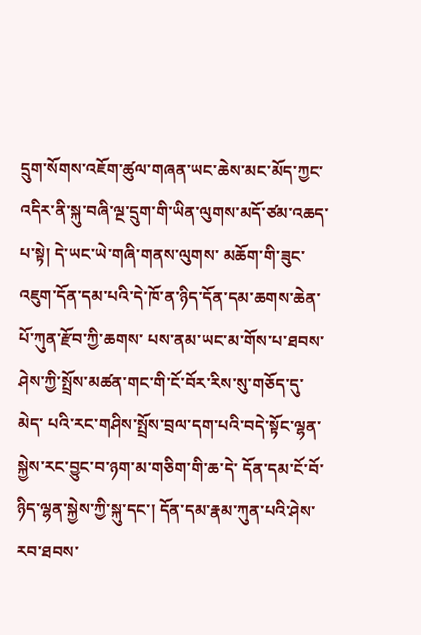དྲུག་སོགས་འཇོག་ཚུལ་གཞན་ཡང་ཆེས་མང་མོད་ཀྱང་ འདིར་ནི་སྐུ་བཞི་ལྔ་དྲུག་གི་ཡིན་ལུགས་མདོ་ཙམ་འཆད་པ་སྟེ། དེ་ཡང་ཡེ་གཞི་གནས་ལུགས་ མཆོག་གི་ཟུང་འཇུག་དོན་དམ་པའི་དེ་ཁོ་ན་ཉིད་དོན་དམ་ཆགས་ཆེན་པོ་ཀུན་རྫོབ་ཀྱི་ཆགས་ པས་ནམ་ཡང་མ་གོས་པ་ཐབས་ཤེས་ཀྱི་སྤྲོས་མཚན་གང་གི་ངོ་བོར་རིས་སུ་གཅོད་དུ་མེད་ པའི་རང་གཤིས་སྤྲོས་བྲལ་དག་པའི་བདེ་སྟོང་ལྷན་སྐྱེས་རང་བྱུང་བ་ཉག་མ་གཅིག་གི་ཆ་དེ་ དོན་དམ་ངོ་བོ་ཉིད་ལྷན་སྐྱེས་ཀྱི་སྐུ་དང་། དོན་དམ་རྣམ་ཀུན་པའི་ཤེས་རབ་ཐབས་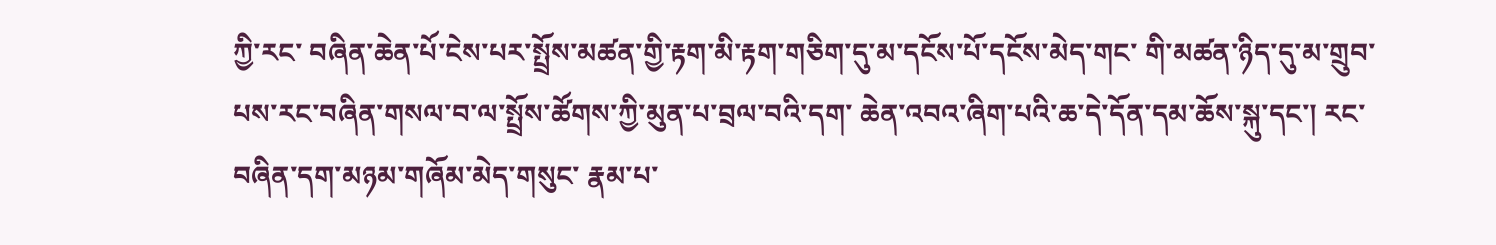ཀྱི་རང་ བཞིན་ཆེན་པོ་ངེས་པར་སྤྲོས་མཚན་གྱི་རྟག་མི་རྟག་གཅིག་དུ་མ་དངོས་པོ་དངོས་མེད་གང་ གི་མཚན་ཉིད་དུ་མ་གྲུབ་པས་རང་བཞིན་གསལ་བ་ལ་སྤྲོས་ཚོགས་ཀྱི་མུན་པ་བྲལ་བའི་དག་ ཆེན་འབའ་ཞིག་པའི་ཆ་དེ་དོན་དམ་ཆོས་སྐུ་དང་། རང་བཞིན་དག་མཉམ་གཞོམ་མེད་གསུང་ རྣམ་པ་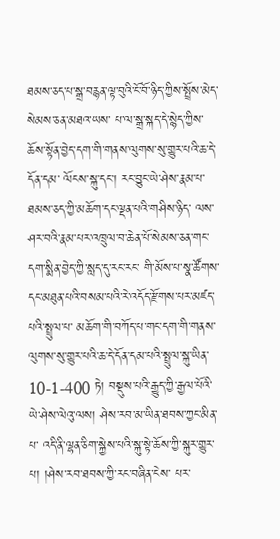ཐམས་ཅད་པ་སྒྲ་བརྙན་ལྟ་བུའི་ངོ་བོ་ཉིད་ཀྱིས་སྤྲོས་མེད་སེམས་ཅན་མཐའ་ཡས་ པ་ལ་སྒྲ་སྐད་དེ་སྙེད་ཀྱིས་ཆོས་སྟོན་བྱེད་དག་གི་གནས་ལུགས་སུ་གྱུར་པའི་ཆ་དེ་དོན་དམ་ ལོངས་སྐུ་དང་། རང་བྱུང་ཡེ་ཤེས་རྣམ་པ་ཐམས་ཅད་ཀྱི་མཆོག་དང་ལྡན་པའི་གཤིས་ཉིད་ ལས་ཤར་བའི་རྣམ་པར་འཁྲུལ་བ་ཆེན་པོ་སེམས་ཅན་གང་དག་སྨིན་བྱེད་ཀྱི་སླད་དུ་རང་རང་ གི་མོས་པ་སྣ་ཚོགས་དང་མཐུན་པའི་བསམ་པའི་རེ་འདོད་རྫོགས་པར་མཛད་པའི་སྤྲུལ་པ་ མཆོག་གི་བཀོད་པ་གང་དག་གི་གནས་ལུགས་སུ་གྱུར་པའི་ཆ་དེ་དོན་དམ་པའི་སྤྲུལ་སྐུ་ཡིན་ 10-1-400 ཏེ། བསྡུས་པའི་རྒྱུད་ཀྱི་རྒྱལ་པོའི་ཡེ་ཤེས་ལེའུ་ལས། ཤེས་རབ་མ་ཡིན་ཐབས་ཀྱང་མིན་པ་ འདི་ནི་ལྷན་ཅིག་སྐྱེས་པའི་སྐུ་སྟེ་ཆོས་ཀྱི་སྐུར་གྱུར་པ། །ཤེས་རབ་ཐབས་ཀྱི་རང་བཞིན་ངེས་ པར་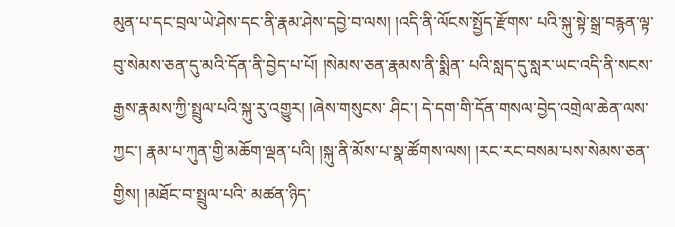མུན་པ་དང་བྲལ་ཡེ་ཤེས་དང་ནི་རྣམ་ཤེས་དབྱེ་བ་ལས། །འདི་ནི་ལོངས་སྤྱོད་རྫོགས་ པའི་སྐུ་སྟེ་སྒྲ་བརྙན་ལྟ་བུ་སེམས་ཅན་དུ་མའི་དོན་ནི་བྱེད་པ་པོ། །སེམས་ཅན་རྣམས་ནི་སྨིན་ པའི་སླད་དུ་སླར་ཡང་འདི་ནི་སངས་རྒྱས་རྣམས་ཀྱི་སྤྲུལ་པའི་སྐུ་རུ་འགྱུར། །ཞེས་གསུངས་ ཤིང་། དེ་དག་གི་དོན་གསལ་བྱེད་འགྲེལ་ཆེན་ལས་ཀྱང་། རྣམ་པ་ཀུན་གྱི་མཆོག་ལྡན་པའི། །སྐུ་ནི་མོས་པ་སྣ་ཚོགས་ལས། །རང་རང་བསམ་པས་སེམས་ཅན་གྱིས། །མཐོང་བ་སྤྲུལ་པའི་ མཚན་ཉིད་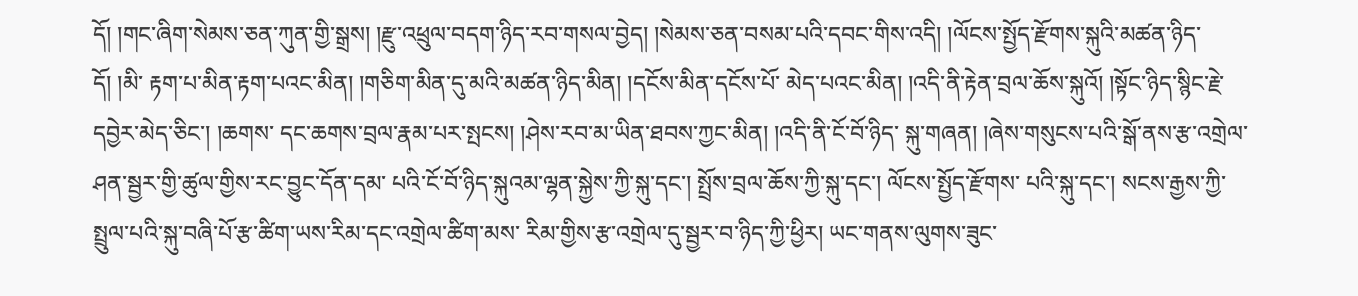དོ། །གང་ཞིག་སེམས་ཅན་ཀུན་གྱི་སྒྲས། །རྫུ་འཕྲུལ་བདག་ཉིད་རབ་གསལ་བྱེད། །སེམས་ཅན་བསམ་པའི་དབང་གིས་འདི། །ལོངས་སྤྱོད་རྫོགས་སྐུའི་མཚན་ཉིད་དོ། །མི་ རྟག་པ་མིན་རྟག་པའང་མིན། །གཅིག་མིན་དུ་མའི་མཚན་ཉིད་མིན། །དངོས་མིན་དངོས་པོ་ མེད་པའང་མིན། །འདི་ནི་རྟེན་བྲལ་ཆོས་སྐུའོ། །སྟོང་ཉིད་སྙིང་རྗེ་དབྱེར་མེད་ཅིང་། །ཆགས་ དང་ཆགས་བྲལ་རྣམ་པར་སྤངས། །ཤེས་རབ་མ་ཡིན་ཐབས་ཀྱང་མིན། །འདི་ནི་ངོ་བོ་ཉིད་ སྐུ་གཞན། །ཞེས་གསུངས་པའི་སྒོ་ནས་རྩ་འགྲེལ་ཤན་སྦྱར་གྱི་ཚུལ་གྱིས་རང་བྱུང་དོན་དམ་ པའི་ངོ་བོ་ཉིད་སྐུའམ་ལྷན་སྐྱེས་ཀྱི་སྐུ་དང་། སྤྲོས་བྲལ་ཆོས་ཀྱི་སྐུ་དང་། ལོངས་སྤྱོད་རྫོགས་ པའི་སྐུ་དང་། སངས་རྒྱས་ཀྱི་སྤྲུལ་པའི་སྐུ་བཞི་པོ་རྩ་ཚིག་ཡས་རིམ་དང་འགྲེལ་ཚིག་མས་ རིམ་གྱིས་རྩ་འགྲེལ་དུ་སྦྱར་བ་ཉིད་ཀྱི་ཕྱིར། ཡང་གནས་ལུགས་ཟུང་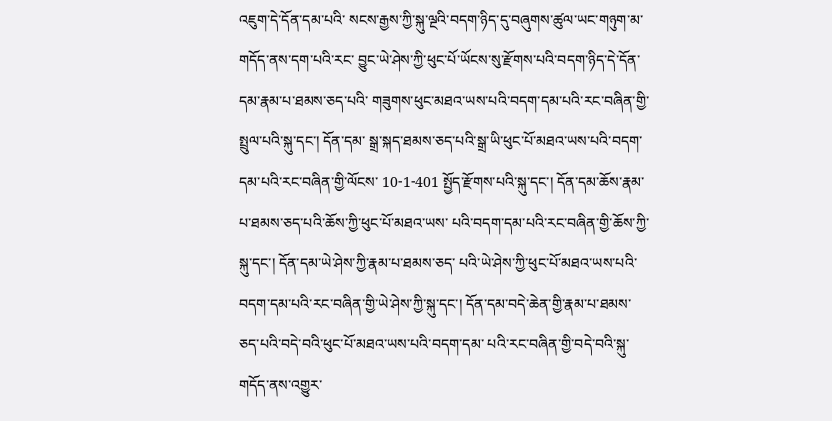འཇུག་དེ་དོན་དམ་པའི་ སངས་རྒྱས་ཀྱི་སྐུ་ལྔའི་བདག་ཉིད་དུ་བཞུགས་ཚུལ་ཡང་གཉུག་མ་གདོད་ནས་དག་པའི་རང་ བྱུང་ཡེ་ཤེས་ཀྱི་ཕུང་པོ་ཡོངས་སུ་རྫོགས་པའི་བདག་ཉིད་དེ་དོན་དམ་རྣམ་པ་ཐམས་ཅད་པའི་ གཟུགས་ཕུང་མཐའ་ཡས་པའི་བདག་དམ་པའི་རང་བཞིན་གྱི་སྤྲུལ་པའི་སྐུ་དང་། དོན་དམ་ སྒྲ་སྐད་ཐམས་ཅད་པའི་སྒྲ་ཡི་ཕུང་པོ་མཐའ་ཡས་པའི་བདག་དམ་པའི་རང་བཞིན་གྱི་ལོངས་ 10-1-401 སྤྱོད་རྫོགས་པའི་སྐུ་དང་། དོན་དམ་ཆོས་རྣམ་པ་ཐམས་ཅད་པའི་ཆོས་ཀྱི་ཕུང་པོ་མཐའ་ཡས་ པའི་བདག་དམ་པའི་རང་བཞིན་གྱི་ཆོས་ཀྱི་སྐུ་དང་། དོན་དམ་ཡེ་ཤེས་ཀྱི་རྣམ་པ་ཐམས་ཅད་ པའི་ཡེ་ཤེས་ཀྱི་ཕུང་པོ་མཐའ་ཡས་པའི་བདག་དམ་པའི་རང་བཞིན་གྱི་ཡེ་ཤེས་ཀྱི་སྐུ་དང་། དོན་དམ་བདེ་ཆེན་གྱི་རྣམ་པ་ཐམས་ཅད་པའི་བདེ་བའི་ཕུང་པོ་མཐའ་ཡས་པའི་བདག་དམ་ པའི་རང་བཞིན་གྱི་བདེ་བའི་སྐུ་གདོད་ནས་འགྱུར་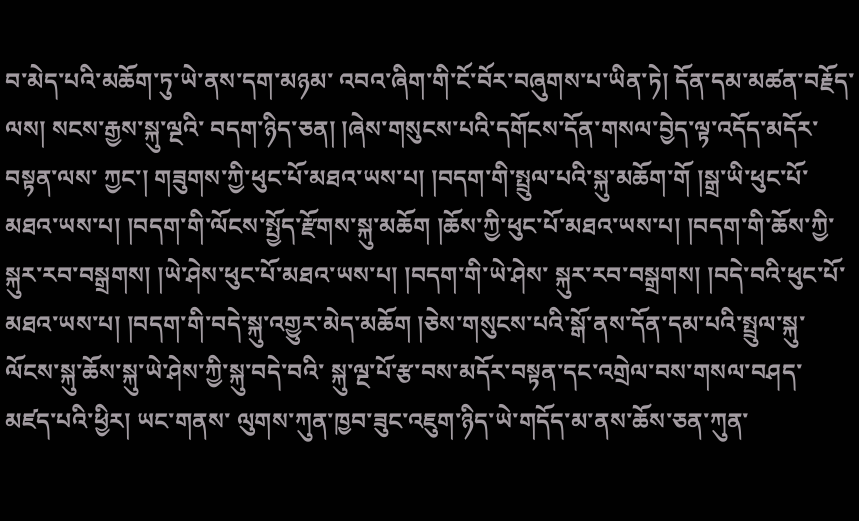བ་མེད་པའི་མཆོག་ཏུ་ཡེ་ནས་དག་མཉམ་ འབའ་ཞིག་གི་ངོ་བོར་བཞུགས་པ་ཡིན་ཏེ། དོན་དམ་མཚན་བརྗོད་ལས། སངས་རྒྱས་སྐུ་ལྔའི་ བདག་ཉིད་ཅན། །ཞེས་གསུངས་པའི་དགོངས་དོན་གསལ་བྱེད་ལྟ་འདོད་མདོར་བསྟན་ལས་ ཀྱང་། གཟུགས་ཀྱི་ཕུང་པོ་མཐའ་ཡས་པ། །བདག་གི་སྤྲུལ་པའི་སྐུ་མཆོག་གོ །སྒྲ་ཡི་ཕུང་པོ་ མཐའ་ཡས་པ། །བདག་གི་ལོངས་སྤྱོད་རྫོགས་སྐུ་མཆོག །ཆོས་ཀྱི་ཕུང་པོ་མཐའ་ཡས་པ། །བདག་གི་ཆོས་ཀྱི་སྐུར་རབ་བསྒྲགས། །ཡེ་ཤེས་ཕུང་པོ་མཐའ་ཡས་པ། །བདག་གི་ཡེ་ཤེས་ སྐུར་རབ་བསྒྲགས། །བདེ་བའི་ཕུང་པོ་མཐའ་ཡས་པ། །བདག་གི་བདེ་སྐུ་འགྱུར་མེད་མཆོག །ཅེས་གསུངས་པའི་སྒོ་ནས་དོན་དམ་པའི་སྤྲུལ་སྐུ་ལོངས་སྐུ་ཆོས་སྐུ་ཡེ་ཤེས་ཀྱི་སྐུ་བདེ་བའི་ སྐུ་ལྔ་པོ་རྩ་བས་མདོར་བསྟན་དང་འགྲེལ་བས་གསལ་བཤད་མཛད་པའི་ཕྱིར། ཡང་གནས་ ལུགས་ཀུན་ཁྱབ་ཟུང་འཇུག་ཉིད་ཡེ་གདོད་མ་ནས་ཆོས་ཅན་ཀུན་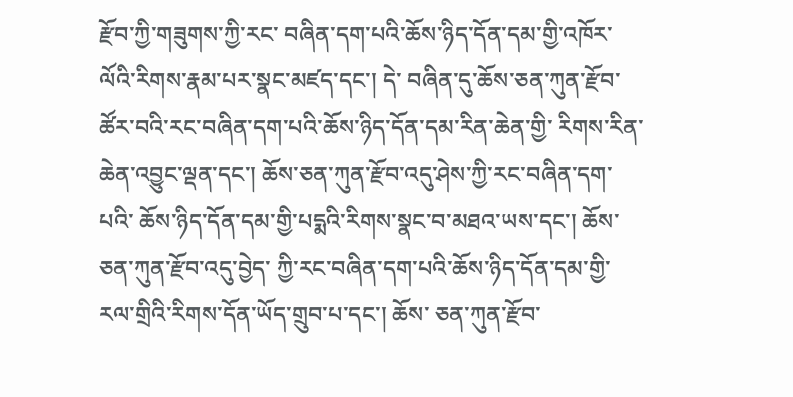རྫོབ་ཀྱི་གཟུགས་ཀྱི་རང་ བཞིན་དག་པའི་ཆོས་ཉིད་དོན་དམ་གྱི་འཁོར་ལོའི་རིགས་རྣམ་པར་སྣང་མཛད་དང་། དེ་ བཞིན་དུ་ཆོས་ཅན་ཀུན་རྫོབ་ཚོར་བའི་རང་བཞིན་དག་པའི་ཆོས་ཉིད་དོན་དམ་རིན་ཆེན་གྱི་ རིགས་རིན་ཆེན་འབྱུང་ལྡན་དང་། ཆོས་ཅན་ཀུན་རྫོབ་འདུ་ཤེས་ཀྱི་རང་བཞིན་དག་པའི་ ཆོས་ཉིད་དོན་དམ་གྱི་པདྨའི་རིགས་སྣང་བ་མཐའ་ཡས་དང་། ཆོས་ཅན་ཀུན་རྫོབ་འདུ་བྱེད་ ཀྱི་རང་བཞིན་དག་པའི་ཆོས་ཉིད་དོན་དམ་གྱི་རལ་གྲིའི་རིགས་དོན་ཡོད་གྲུབ་པ་དང་། ཆོས་ ཅན་ཀུན་རྫོབ་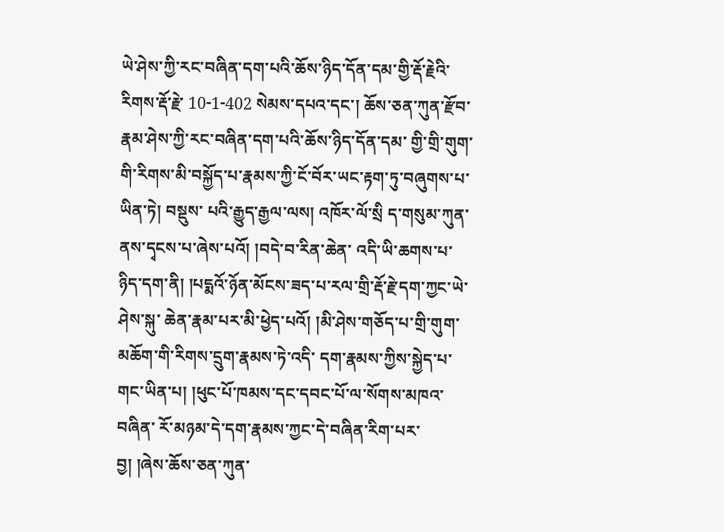ཡེ་ཤེས་ཀྱི་རང་བཞིན་དག་པའི་ཆོས་ཉིད་དོན་དམ་གྱི་རྡོ་རྗེའི་རིགས་རྡོ་རྗེ་ 10-1-402 སེམས་དཔའ་དང་། ཆོས་ཅན་ཀུན་རྫོབ་རྣམ་ཤེས་ཀྱི་རང་བཞིན་དག་པའི་ཆོས་ཉིད་དོན་དམ་ གྱི་གྲི་གུག་གི་རིགས་མི་བསྐྱོད་པ་རྣམས་ཀྱི་ངོ་བོར་ཡང་རྟག་ཏུ་བཞུགས་པ་ཡིན་ཏེ། བསྡུས་ པའི་རྒྱུད་རྒྱལ་ལས། འཁོར་ལོ་སྲི ད་གསུམ་ཀུན་ནས་དྭངས་པ་ཞེས་པའོ། །བདེ་བ་རིན་ཆེན་ འདི་ཡི་ཆགས་པ་ཉིད་དག་ནི། །པདྨའོ་ཉོན་མོངས་ཟད་པ་རལ་གྲི་རྡོ་རྗེ་དག་ཀྱང་ཡེ་ཤེས་སྐུ་ ཆེན་རྣམ་པར་མི་ཕྱེད་པའོ། །མི་ཤེས་གཅོད་པ་གྲི་གུག་མཆོག་གི་རིགས་དྲུག་རྣམས་ཏེ་འདི་ དག་རྣམས་ཀྱིས་སྐྱེད་པ་གང་ཡིན་པ། །ཕུང་པོ་ཁམས་དང་དབང་པོ་ལ་སོགས་མཁའ་བཞིན་ རོ་མཉམ་དེ་དག་རྣམས་ཀྱང་དེ་བཞིན་རིག་པར་བྱ། །ཞེས་ཆོས་ཅན་ཀུན་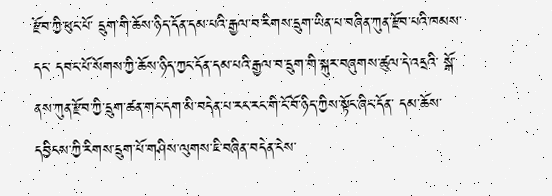རྫོབ་ཀྱི་ཕུང་པོ་ དྲུག་གི་ཆོས་ཉིད་དོན་དམ་པའི་རྒྱལ་བ་རིགས་དྲུག་ཡིན་པ་བཞིན་ཀུན་རྫོབ་པའི་ཁམས་དང་ དབང་པོ་སོགས་ཀྱི་ཆོས་ཉིད་ཀྱང་དོན་དམ་པའི་རྒྱལ་བ་དྲུག་གི་སྐུར་བཞུགས་ཚུལ་དེ་འདྲའི་ སྒོ་ནས་ཀུན་རྫོབ་ཀྱི་དྲུག་ཚན་གང་དག་མི་བདེན་པ་རང་རང་གི་ངོ་བོ་ཉིད་ཀྱིས་སྟོང་ཞིང་དོན་ དམ་ཆོས་དབྱིངས་ཀྱི་རིགས་དྲུག་པོ་གཤིས་ལུགས་ཇི་བཞིན་བདེན་ངེས་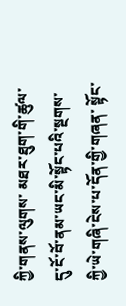ཀྱི་གནས་ལུགས་ མཐར་ཐུག་གི་ཚུལ་དུ་ངོ་བོ་ནམ་ཡང་མི་སྟོང་པའི་སྔགས་ཀྱི་ཡེ་གཞི་ངེས་པ་དོན་གྱི་གཞན་ སྟོང་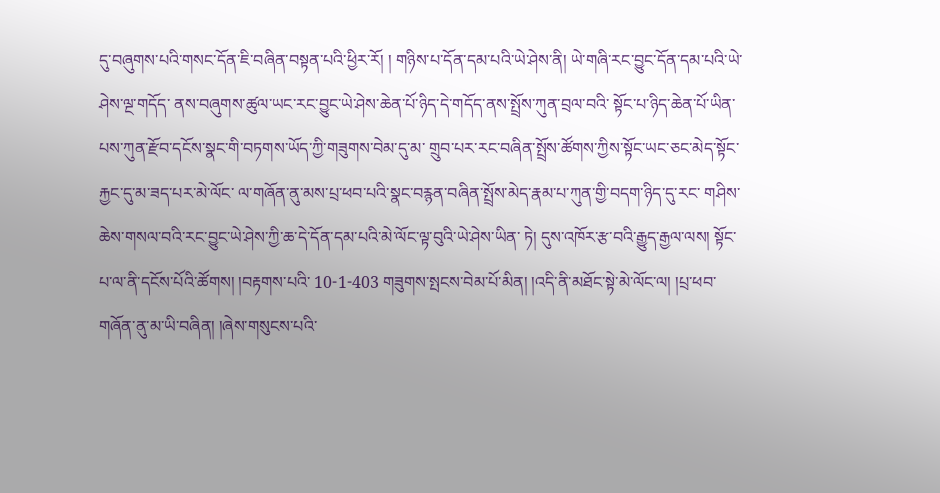དུ་བཞུགས་པའི་གསང་དོན་ཇི་བཞིན་བསྟན་པའི་ཕྱིར་རོ། ། གཉིས་པ་དོན་དམ་པའི་ཡེ་ཤེས་ནི། ཡེ་གཞི་རང་བྱུང་དོན་དམ་པའི་ཡེ་ཤེས་ལྔ་གདོད་ ནས་བཞུགས་ཚུལ་ཡང་རང་བྱུང་ཡེ་ཤེས་ཆེན་པོ་ཉིད་དེ་གདོད་ནས་སྤྲོས་ཀུན་བྲལ་བའི་ སྟོང་པ་ཉིད་ཆེན་པོ་ཡིན་པས་ཀུན་རྫོབ་དངོས་སྣང་གི་བཏགས་ཡོད་ཀྱི་གཟུགས་བེམ་དུ་མ་ གྲུབ་པར་རང་བཞིན་སྤྲོས་ཚོགས་ཀྱིས་སྟོང་ཡང་ཅང་མེད་སྟོང་རྐྱང་དུ་མ་ཟད་པར་མེ་ལོང་ ལ་གཞོན་ནུ་མས་པྲ་ཕབ་པའི་སྣང་བརྙན་བཞིན་སྤྲོས་མེད་རྣམ་པ་ཀུན་གྱི་བདག་ཉིད་དུ་རང་ གཤིས་ཆེས་གསལ་བའི་རང་བྱུང་ཡེ་ཤེས་ཀྱི་ཆ་དེ་དོན་དམ་པའི་མེ་ལོང་ལྟ་བུའི་ཡེ་ཤེས་ཡིན་ ཏེ། དུས་འཁོར་རྩ་བའི་རྒྱུད་རྒྱལ་ལས། སྟོང་པ་ལ་ནི་དངོས་པོའི་ཚོགས། །བརྟགས་པའི་ 10-1-403 གཟུགས་སྤངས་བེམ་པོ་མིན། །འདི་ནི་མཐོང་སྟེ་མེ་ལོང་ལ། །པྲ་ཕབ་གཞོན་ནུ་མ་ཡི་བཞིན། །ཞེས་གསུངས་པའི་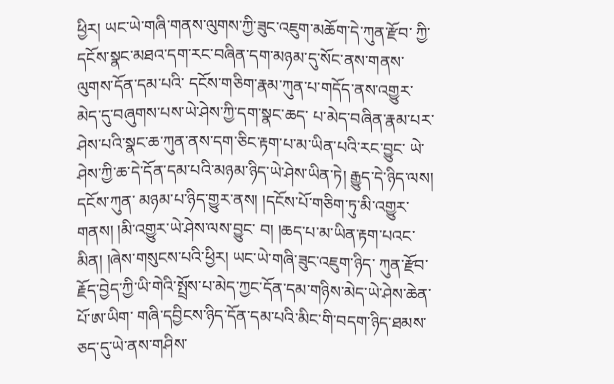ཕྱིར། ཡང་ཡེ་གཞི་གནས་ལུགས་ཀྱི་ཟུང་འཇུག་མཆོག་དེ་ཀུན་རྫོབ་ ཀྱི་དངོས་སྣང་མཐའ་དག་རང་བཞིན་དག་མཉམ་དུ་སོང་ནས་གནས་ལུགས་དོན་དམ་པའི་ དངོས་གཅིག་རྣམ་ཀུན་པ་གདོད་ནས་འགྱུར་མེད་དུ་བཞུགས་པས་ཡེ་ཤེས་ཀྱི་དག་སྣང་ཆད་ པ་མེད་བཞིན་རྣམ་པར་ཤེས་པའི་སྣང་ཆ་ཀུན་ནས་དག་ཅིང་རྟག་པ་མ་ཡིན་པའི་རང་བྱུང་ ཡེ་ཤེས་ཀྱི་ཆ་དེ་དོན་དམ་པའི་མཉམ་ཉིད་ཡེ་ཤེས་ཡིན་ཏེ། རྒྱུད་དེ་ཉིད་ལས། དངོས་ཀུན་ མཉམ་པ་ཉིད་གྱུར་ནས། །དངོས་པོ་གཅིག་ཏུ་མི་འགྱུར་གནས། །མི་འགྱུར་ཡེ་ཤེས་ལས་བྱུང་ བ། །ཆད་པ་མ་ཡིན་རྟག་པའང་མིན། །ཞེས་གསུངས་པའི་ཕྱིར། ཡང་ཡེ་གཞི་ཟུང་འཇུག་ཉིད་ ཀུན་རྫོབ་རྗོད་བྱེད་ཀྱི་ཡི་གེའི་སྤྲོས་པ་མེད་ཀྱང་དོན་དམ་གཉིས་མེད་ཡེ་ཤེས་ཆེན་པོ་ཨ་ཡིག་ གཞི་དབྱིངས་ཉིད་དོན་དམ་པའི་མིང་གི་བདག་ཉིད་ཐམས་ཅད་དུ་ཡེ་ནས་གཤིས་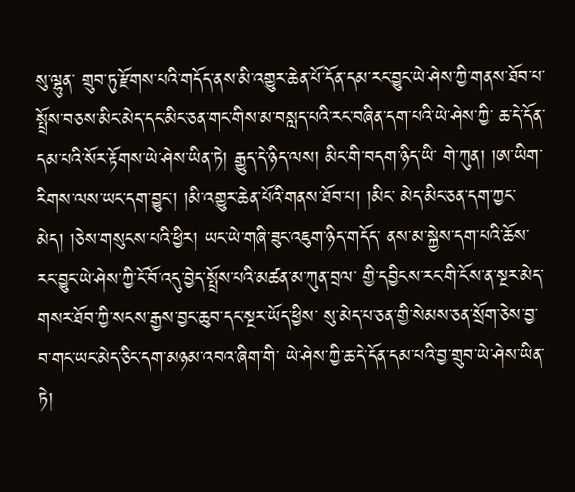སུ་ལྷུན་ གྲུབ་ཏུ་རྫོགས་པའི་གདོད་ནས་མི་འགྱུར་ཆེན་པོ་དོན་དམ་རང་བྱུང་ཡེ་ཤེས་ཀྱི་གནས་ཐོབ་པ་ སྤྲོས་བཅས་མིང་མེད་དང་མིང་ཅན་གང་གིས་མ་བསླད་པའི་རང་བཞིན་དག་པའི་ཡེ་ཤེས་ཀྱི་ ཆ་དེ་དོན་དམ་པའི་སོར་རྟོགས་ཡེ་ཤེས་ཡིན་ཏེ། རྒྱུད་དེ་ཉིད་ལས། མིང་གི་བདག་ཉིད་ཡི་ གེ་ཀུན། །ཨ་ཡིག་རིགས་ལས་ཡང་དག་བྱུང་། །མི་འགྱུར་ཆེན་པོའི་གནས་ཐོབ་པ། །མིང་ མེད་མིང་ཅན་དག་ཀྱང་མེད། །ཅེས་གསུངས་པའི་ཕྱིར། ཡང་ཡེ་གཞི་ཟུང་འཇུག་ཉིད་གདོད་ ནས་མ་སྐྱེས་དག་པའི་ཆོས་རང་བྱུང་ཡེ་ཤེས་ཀྱི་ངོ་བོ་འདུ་བྱེད་སྤྲོས་པའི་མཚན་མ་ཀུན་བྲལ་ གྱི་དབྱིངས་རང་གི་ངོས་ན་སྔར་མེད་གསར་ཐོབ་ཀྱི་སངས་རྒྱས་བྱང་ཆུབ་དང་སྔར་ཡོད་ཕྱིས་ སུ་མེད་པ་ཅན་གྱི་སེམས་ཅན་སྲོག་ཅེས་བྱ་བ་གང་ཡང་མེད་ཅིང་དག་མཉམ་འབའ་ཞིག་གི་ ཡེ་ཤེས་ཀྱི་ཆ་དེ་དོན་དམ་པའི་བྱ་གྲུབ་ཡེ་ཤེས་ཡིན་ཏེ།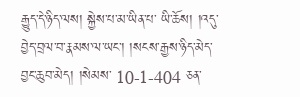རྒྱུད་དེ་ཉིད་ལས། སྐྱེས་པ་མ་ཡིན་པ་ ཡི་ཆོས། །འདུ་བྱེད་བྲལ་བ་རྣམས་ལ་ཡང་། །སངས་རྒྱས་ཉིད་མེད་བྱང་ཆུབ་མེད། །སེམས་ 10-1-404 ཅན་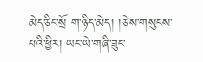མེད་ཅིང་སྲོ ག་ཉིད་མེད། །ཅེས་གསུངས་པའི་ཕྱིར། ཡང་ཡེ་གཞི་ཟུང་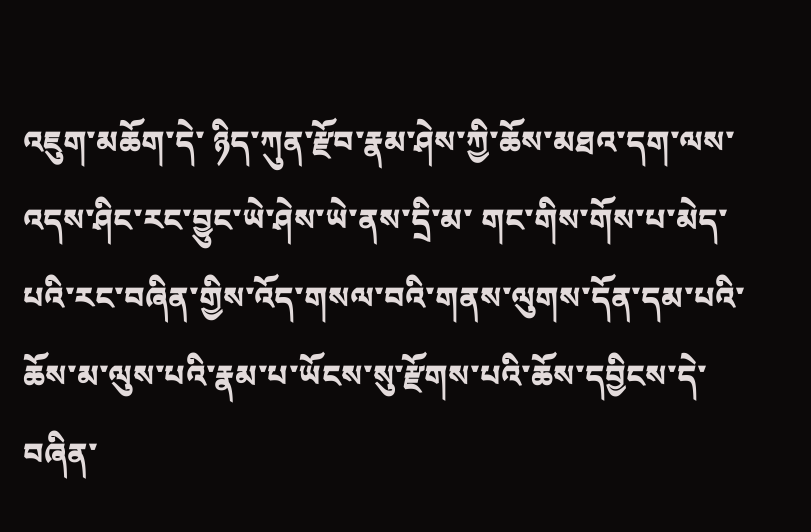འཇུག་མཆོག་དེ་ ཉིད་ཀུན་རྫོབ་རྣམ་ཤེས་ཀྱི་ཆོས་མཐའ་དག་ལས་འདས་ཤིང་རང་བྱུང་ཡེ་ཤེས་ཡེ་ནས་དྲི་མ་ གང་གིས་གོས་པ་མེད་པའི་རང་བཞིན་གྱིས་འོད་གསལ་བའི་གནས་ལུགས་དོན་དམ་པའི་ ཆོས་མ་ལུས་པའི་རྣམ་པ་ཡོངས་སུ་རྫོགས་པའི་ཆོས་དབྱིངས་དེ་བཞིན་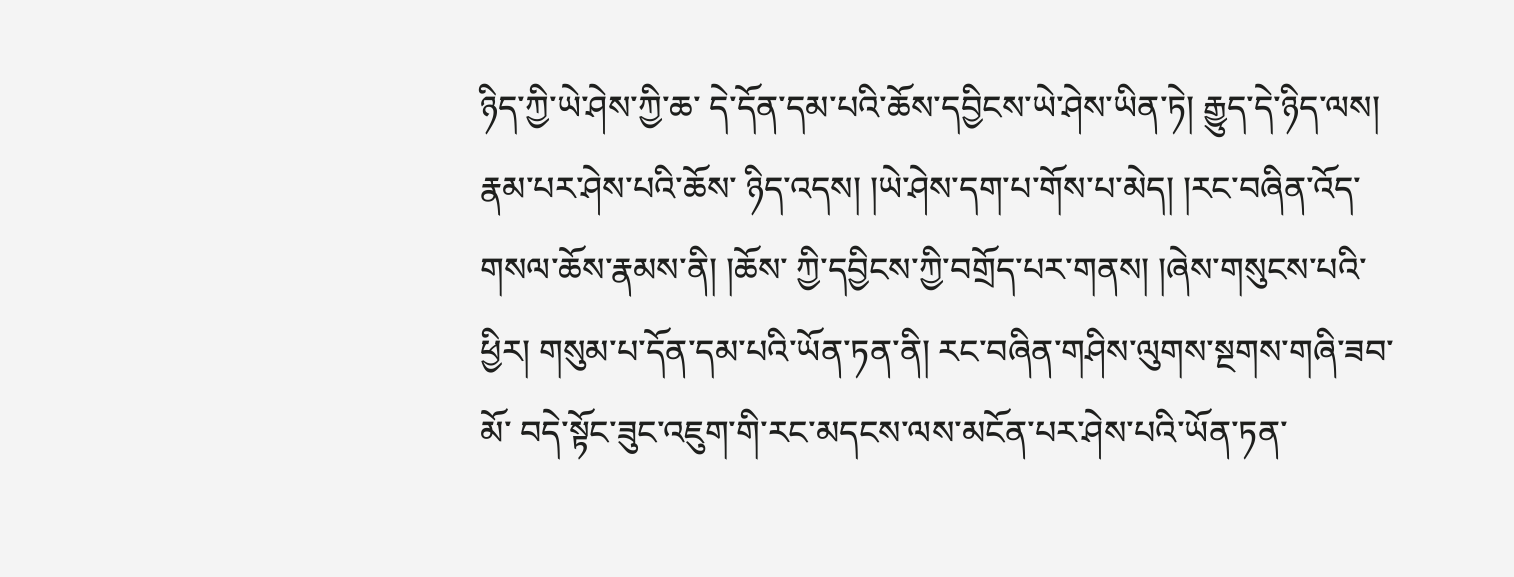ཉིད་ཀྱི་ཡེ་ཤེས་ཀྱི་ཆ་ དེ་དོན་དམ་པའི་ཆོས་དབྱིངས་ཡེ་ཤེས་ཡིན་ཏེ། རྒྱུད་དེ་ཉིད་ལས། རྣམ་པར་ཤེས་པའི་ཆོས་ ཉིད་འདས། །ཡེ་ཤེས་དག་པ་གོས་པ་མེད། །རང་བཞིན་འོད་གསལ་ཆོས་རྣམས་ནི། །ཆོས་ ཀྱི་དབྱིངས་ཀྱི་བགྲོད་པར་གནས། །ཞེས་གསུངས་པའི་ཕྱིར། གསུམ་པ་དོན་དམ་པའི་ཡོན་ཏན་ནི། རང་བཞིན་གཤིས་ལུགས་སྔགས་གཞི་ཟབ་མོ་ བདེ་སྟོང་ཟུང་འཇུག་གི་རང་མདངས་ལས་མངོན་པར་ཤེས་པའི་ཡོན་ཏན་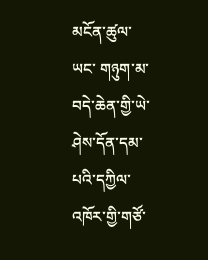མངོན་ཚུལ་ཡང་ གཉུག་མ་བདེ་ཆེན་གྱི་ཡེ་ཤེས་དོན་དམ་པའི་དཀྱིལ་འཁོར་གྱི་གཙོ་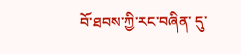བོ་ཐབས་ཀྱི་རང་བཞིན་ དུ་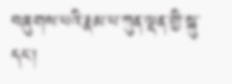བཞུགས་པའི་རྣམ་པ་ཀུན་ལྡན་གྱི་སྐུ་དང་།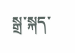སྒྲ་སྐད་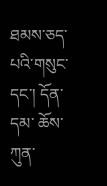ཐམས་ཅད་པའི་གསུང་དང་། དོན་དམ་ ཆོས་ཀུན་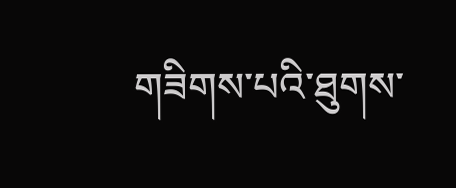གཟིགས་པའི་ཐུགས་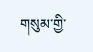གསུམ་གྱི་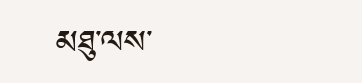མཐུ་ལས་